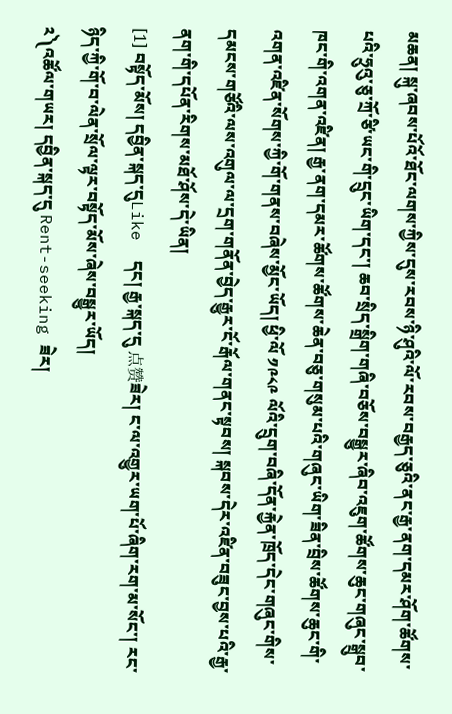མཆན། སྐུ་ཞབས་པོའོ་ཐོང་ལགས་ཀྱིས་དུས་རབས་ཉི་ཤུའི་ལོ་རབས་བརྒྱད་ཅུའི་ནང་རྒྱ་ནག་དམར་ཤོག་ཚོགས་པའི་ཧྲུའུ་ཅུ་ཀྲོ་ཙི་ཡང་གི་དྲུང་ཡིག་དང་། ཆབ་སྲིད་སྒྲིག་གཞི་བཅོས་བསྒྱུར་ཞིབ་འཇུག་ཚོགས་ཆུང་གཞུང་སྒྲུབ་ཁང་གི་འགན་འཛིན། རྒྱ་ནག་དམར་ཚོགས་ཚོགས་ཆེན་བཅུ་གསུམ་པའི་གཞུང་ཡིག་ཟིན་བྲིས་ཚོགས་ཆུང་གི་འགན་འཛིན་སོགས་ཀྱི་གོ་གནས་བཞེས་མྱོང་ཡོད། ཕྱི་ལོ ༡༩༨༩ ལོའི་དྲུག་བཞི་དོན་རྐྱེན་ཁྲོད་དེང་གཞུང་གིས་དམངས་གཙོའི་ལས་འགུལ་ལ་དྲག་གནོན་བྱེད་རྒྱུར་ངོ་རྒོལ་གནང་སྟབས། སྐབས་དེར་འཛིན་བཟུང་བྱས་པའི་རྒྱ་ནག་གི་དཔོན་རིགས་མཐོ་ཤོས་དེ་ཡིན།
[1] བསྟོད་མོས། དབྱིན་སྐད་དུLike  དང། རྒྱ་སྐད་དུ 点赞ཟེར། ང་ལ་འགྱུར་ཡག་པོ་ཞིག་རག་མ་སོང་། རང་ཉིད་ཀྱི་གོ་བ་ལེན་སྲོལ་ལྟར་བསྟོད་མོས་ཞེས་བསྒྱུར་ཡོད།
༢༽འཚོལ་གཡར། དབྱིན་སྐད་དུ Rent-seeking ཟེར།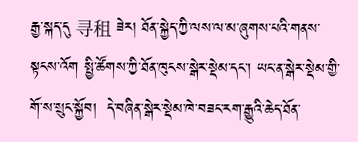རྒྱ་སྐད་དུ 寻租 ཟེར། ཐོན་སྐྱེད་ཀྱི་ལས་ལ་མ་ཞུགས་པའི་གནས་སྟངས་འོག སྤྱི་ཚོགས་ཀྱི་ཐོན་ཁུངས་སྒེར་སྡེམ་དང་། ཡང་ན་སྒེར་སྡེམ་གྱི་གོ་ས་སྲུང་སྐྱོབ།  དེ་བཞིན་སྒེར་སྡེམ་ཁེ་བཟང་རག་རྒྱུའི་ཆེད་ཐོན་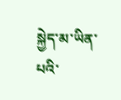སྐྱེད་མ་ཡིན་པའི་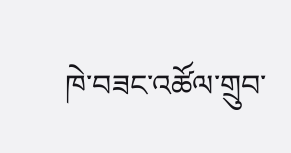ཁེ་བཟང་འཚོལ་གྲུབ་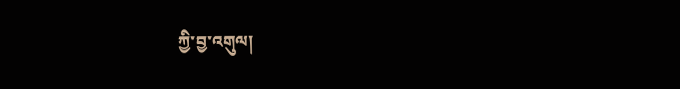ཀྱི་བྱ་འགུལ།